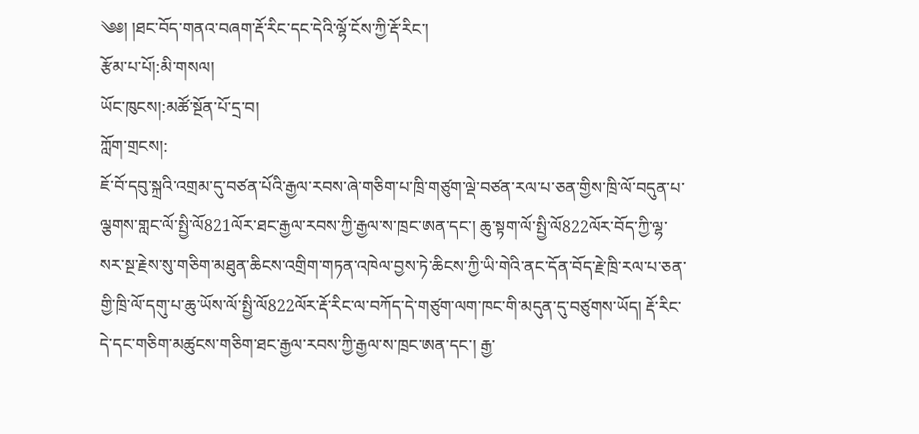༄༅། །ཐང་བོད་གནའ་བཞག་རྡོ་རིང་དང་དེའི་ལྷོ་ངོས་ཀྱི་རྡོ་རིང་།
རྩོམ་པ་པོ།:མི་གསལ།
ཡོང་ཁུངས།:མཚོ་སྔོན་པོ་དྲ་བ།
ཀློག་གྲངས།:
ཇོ་བོ་དབུ་སྐྲའི་འགྲམ་དུ་བཙན་པོའི་རྒྱལ་རབས་ཞེ་གཅིག་པ་ཁྲི་གཙུག་ལྡེ་བཙན་རལ་པ་ཅན་གྱིས་ཁྲི་ལོ་བདུན་པ་ལྕགས་གླང་ལོ་སྤྱི་ལོ821ལོར་ཐང་རྒྱལ་རབས་ཀྱི་རྒྱལ་ས་ཁྲང་ཨན་དང་། ཆུ་སྟག་ལོ་སྤྱི་ལོ822ལོར་བོད་ཀྱི་ལྷ་སར་སྔ་རྗེས་སུ་གཅིག་མཐུན་ཆིངས་འགྲིག་གཏན་འཁེལ་བྱས་ཏེ་ཆིངས་ཀྱི་ཡི་གེའི་ནང་དོན་བོད་རྗེ་ཁྲི་རལ་པ་ཅན་གྱི་ཁྲི་ལོ་དགུ་པ་ཆུ་ཡོས་ལོ་སྤྱི་ལོ822ལོར་རྡོ་རིང་ལ་བཀོད་དེ་གཙུག་ལག་ཁང་གི་མདུན་དུ་བཙུགས་ཡོད། རྡོ་རིང་དེ་དང་གཅིག་མཚུངས་གཅིག་ཐང་རྒྱལ་རབས་ཀྱི་རྒྱལ་ས་ཁྲང་ཨན་དང་། རྒྱ་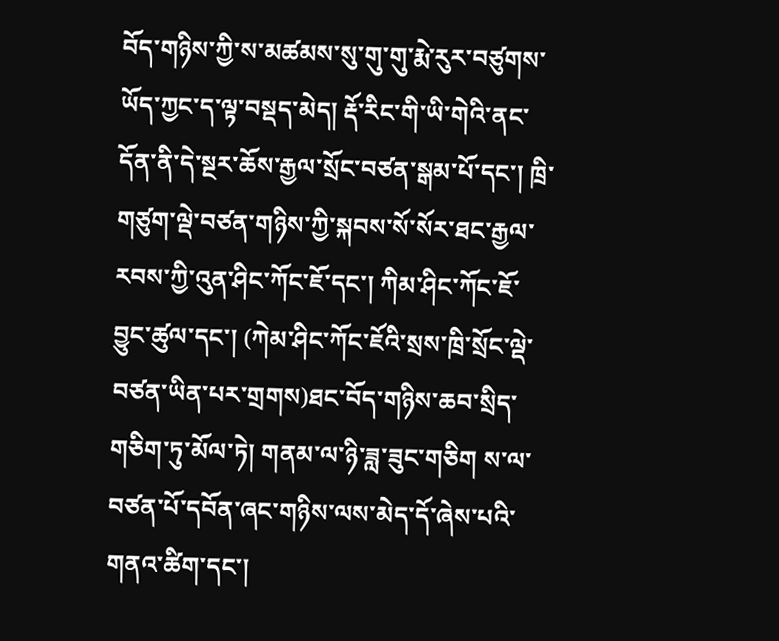བོད་གཉིས་ཀྱི་ས་མཚམས་སུ་གུ་གུ་རྨེ་རུར་བཙུགས་ཡོད་ཀྱང་ད་ལྟ་བསྡད་མེད། རྡོ་རིང་གི་ཡི་གེའི་ནང་དོན་ནི་དེ་སྔར་ཆོས་རྒྱལ་སྲོང་བཙན་སྒམ་པོ་དང་། ཁྲི་གཙུག་ལྡེ་བཙན་གཉིས་ཀྱི་སྐབས་སོ་སོར་ཐང་རྒྱལ་རབས་ཀྱི་འུན་ཤིང་ཀོང་ཇོ་དང་། ཀིམ་ཤིང་ཀོང་ཇོ་བྱུང་ཚུལ་དང་། (ཀེམ་ཤིང་ཀོང་ཇོའི་སྲས་ཁྲི་སྲོང་ལྡེ་བཙན་ཡིན་པར་གྲགས)ཐང་བོད་གཉིས་ཆབ་སྲིད་གཅིག་ཏུ་མོལ་ཏེ། གནམ་ལ་ཉི་ཟླ་ཟུང་གཅིག ས་ལ་བཙན་པོ་དབོན་ཞང་གཉིས་ལས་མེད་དོ་ཞེས་པའི་གནའ་ཚིག་དང་།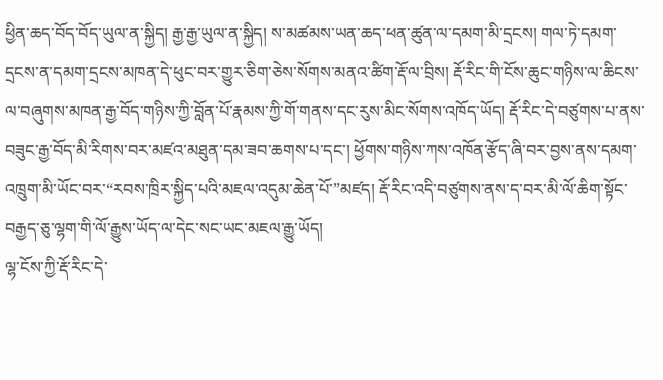ཕྱིན་ཆད་བོད་བོད་ཡུལ་ན་སྐྱིད། རྒྱ་རྒྱ་ཡུལ་ན་སྐྱིད། ས་མཚམས་ཡན་ཆད་ཕན་ཚུན་ལ་དམག་མི་དྲངས། གལ་ཏེ་དམག་དྲངས་ན་དམག་དྲངས་མཁན་དེ་ཕུང་བར་གྱུར་ཅིག་ཅེས་སོགས་མནའ་ཚིག་རྡོ་ལ་བྲིས། རྡོ་རིང་གི་ངོས་ཆུང་གཉིས་ལ་ཆིངས་ལ་བཞུགས་མཁན་རྒྱ་བོད་གཉིས་ཀྱི་བློན་པོ་རྣམས་ཀྱི་གོ་གནས་དང་རུས་མིང་སོགས་འཁོད་ཡོད། རྡོ་རིང་དེ་བཙུགས་པ་ནས་བཟུང་རྒྱ་བོད་མི་རིགས་བར་མཛའ་མཐུན་དམ་ཟབ་ཆགས་པ་དང་། ཕྱོགས་གཉིས་ཀས་འཁོན་རྩོད་ཞི་བར་བྱས་ནས་དམག་འཁྲུག་མི་ཡོང་བར་“རབས་ཁྲིར་སྐྱིད་པའི་མཇལ་འདུམ་ཆེན་པོ་”མཛད། རྡོ་རིང་འདི་བཙུགས་ནས་ད་བར་མི་ལོ་ཆིག་སྟོང་བརྒྱད་ཅུ་ལྷག་གི་ལོ་རྒྱུས་ཡོད་ལ་དེང་སང་ཡང་མཇལ་རྒྱུ་ཡོད།
ལྷ་ངོས་ཀྱི་རྡོ་རིང་དེ་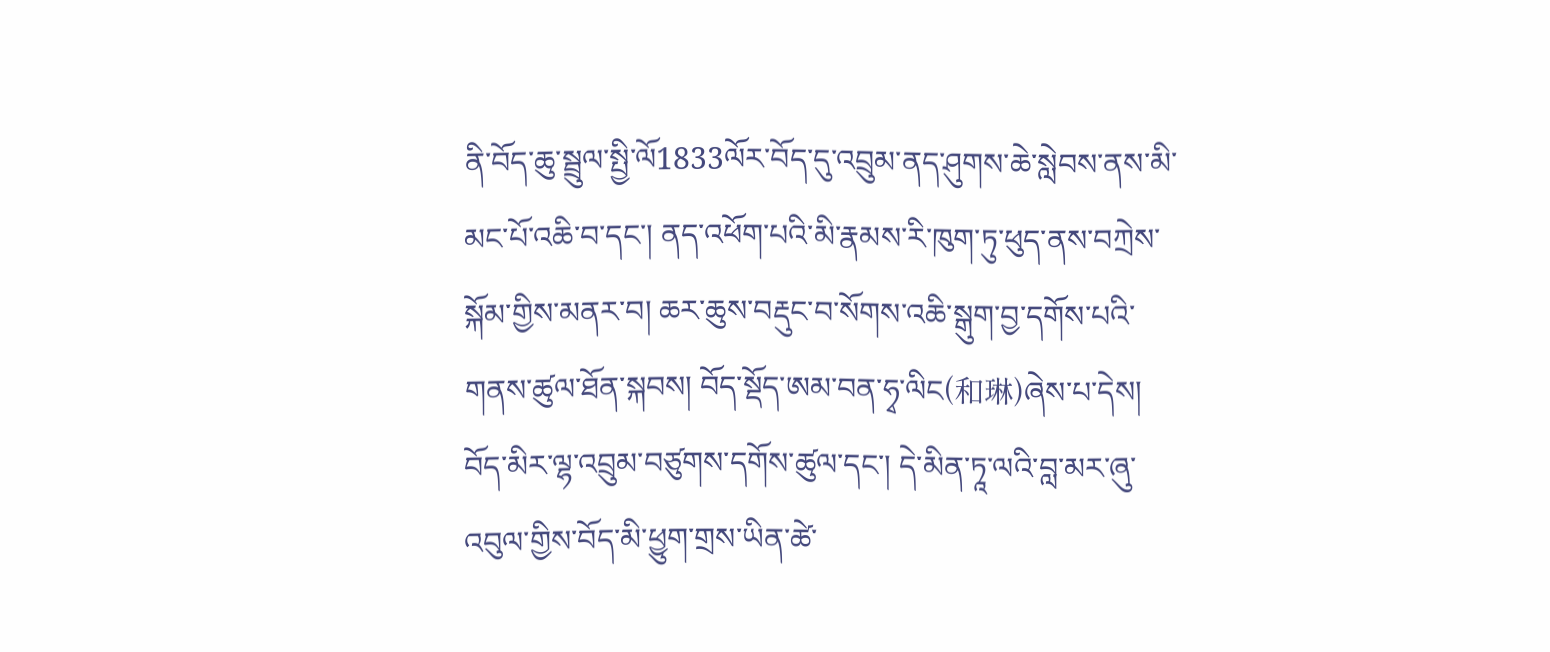ནི་བོད་ཆུ་སྦྲུལ་སྤྱི་ལོ1833ལོར་བོད་དུ་འབྲུམ་ནད་ཤུགས་ཆེ་སླེབས་ནས་མི་མང་པོ་འཆི་བ་དང་། ནད་འཕོག་པའི་མི་རྣམས་རི་ཁུག་ཏུ་ཕུད་ནས་བཀྲེས་སྐོམ་གྱིས་མནར་བ། ཆར་ཆུས་བརྡུང་བ་སོགས་འཆི་སྒུག་བྱ་དགོས་པའི་གནས་ཚུལ་ཐོན་སྐབས། བོད་སྡོད་ཨམ་བན་ཧྭ་ལིང(和琳)ཞེས་པ་དེས། བོད་མིར་ལྷ་འབྲུམ་བཙུགས་དགོས་ཚུལ་དང་། དེ་མིན་ཏཱ་ལའི་བླ་མར་ཞུ་འབུལ་གྱིས་བོད་མི་ཕྱུག་གྲས་ཡིན་ཚེ་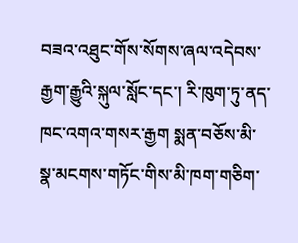བཟའ་འཐུང་གོས་སོགས་ཞལ་འདེབས་རྒྱག་རྒྱུའི་སྐུལ་སློང་དང་། རི་ཁུག་ཏུ་ནད་ཁང་འགའ་གསར་རྒྱག སྨན་བཅོས་མི་སྣ་མངགས་གཏོང་གིས་མི་ཁག་གཅིག་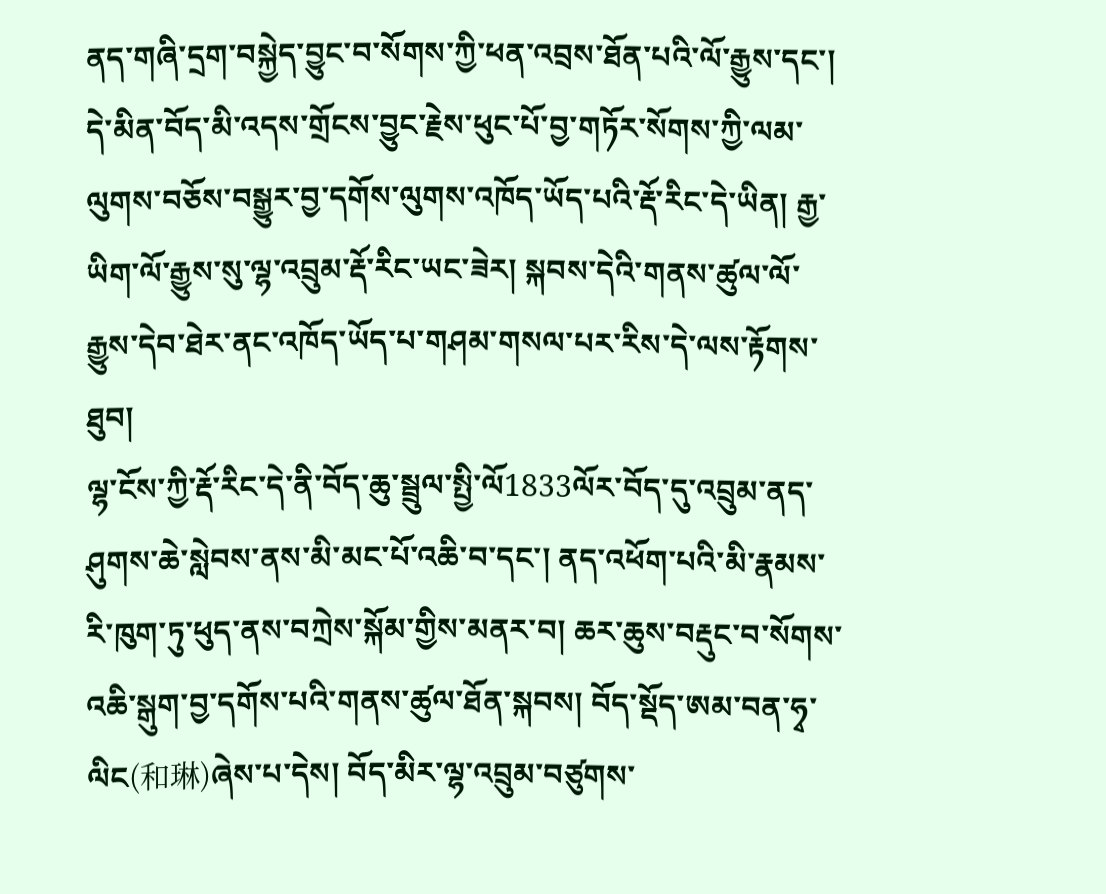ནད་གཞི་དྲག་བསྐྱེད་བྱུང་བ་སོགས་ཀྱི་ཕན་འབྲས་ཐོན་པའི་ལོ་རྒྱུས་དང་། དེ་མིན་བོད་མི་འདས་གྲོངས་བྱུང་རྗེས་ཕུང་པོ་བྱ་གཏོར་སོགས་ཀྱི་ལམ་ལུགས་བཅོས་བསྒྱུར་བྱ་དགོས་ལུགས་འཁོད་ཡོད་པའི་རྡོ་རིང་དེ་ཡིན། རྒྱ་ཡིག་ལོ་རྒྱུས་སུ་ལྷ་འབྲུམ་རྡོ་རིང་ཡང་ཟེར། སྐབས་དེའི་གནས་ཚུལ་ལོ་རྒྱུས་དེབ་ཐེར་ནང་འཁོད་ཡོད་པ་གཤམ་གསལ་པར་རིས་དེ་ལས་རྟོགས་ཐུབ།
ལྷ་ངོས་ཀྱི་རྡོ་རིང་དེ་ནི་བོད་ཆུ་སྦྲུལ་སྤྱི་ལོ1833ལོར་བོད་དུ་འབྲུམ་ནད་ཤུགས་ཆེ་སླེབས་ནས་མི་མང་པོ་འཆི་བ་དང་། ནད་འཕོག་པའི་མི་རྣམས་རི་ཁུག་ཏུ་ཕུད་ནས་བཀྲེས་སྐོམ་གྱིས་མནར་བ། ཆར་ཆུས་བརྡུང་བ་སོགས་འཆི་སྒུག་བྱ་དགོས་པའི་གནས་ཚུལ་ཐོན་སྐབས། བོད་སྡོད་ཨམ་བན་ཧྭ་ལིང(和琳)ཞེས་པ་དེས། བོད་མིར་ལྷ་འབྲུམ་བཙུགས་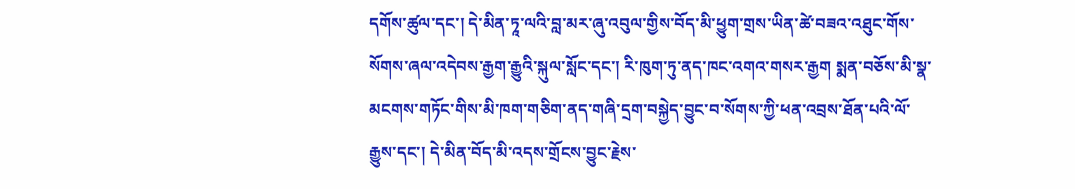དགོས་ཚུལ་དང་། དེ་མིན་ཏཱ་ལའི་བླ་མར་ཞུ་འབུལ་གྱིས་བོད་མི་ཕྱུག་གྲས་ཡིན་ཚེ་བཟའ་འཐུང་གོས་སོགས་ཞལ་འདེབས་རྒྱག་རྒྱུའི་སྐུལ་སློང་དང་། རི་ཁུག་ཏུ་ནད་ཁང་འགའ་གསར་རྒྱག སྨན་བཅོས་མི་སྣ་མངགས་གཏོང་གིས་མི་ཁག་གཅིག་ནད་གཞི་དྲག་བསྐྱེད་བྱུང་བ་སོགས་ཀྱི་ཕན་འབྲས་ཐོན་པའི་ལོ་རྒྱུས་དང་། དེ་མིན་བོད་མི་འདས་གྲོངས་བྱུང་རྗེས་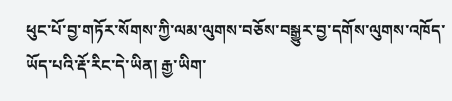ཕུང་པོ་བྱ་གཏོར་སོགས་ཀྱི་ལམ་ལུགས་བཅོས་བསྒྱུར་བྱ་དགོས་ལུགས་འཁོད་ཡོད་པའི་རྡོ་རིང་དེ་ཡིན། རྒྱ་ཡིག་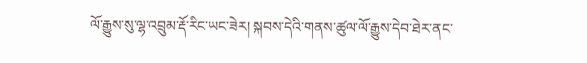ལོ་རྒྱུས་སུ་ལྷ་འབྲུམ་རྡོ་རིང་ཡང་ཟེར། སྐབས་དེའི་གནས་ཚུལ་ལོ་རྒྱུས་དེབ་ཐེར་ནང་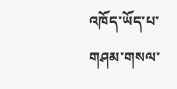འཁོད་ཡོད་པ་གཤམ་གསལ་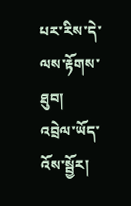པར་རིས་དེ་ལས་རྟོགས་ཐུབ།
འབྲེལ་ཡོད་འོས་སྦྱོར།